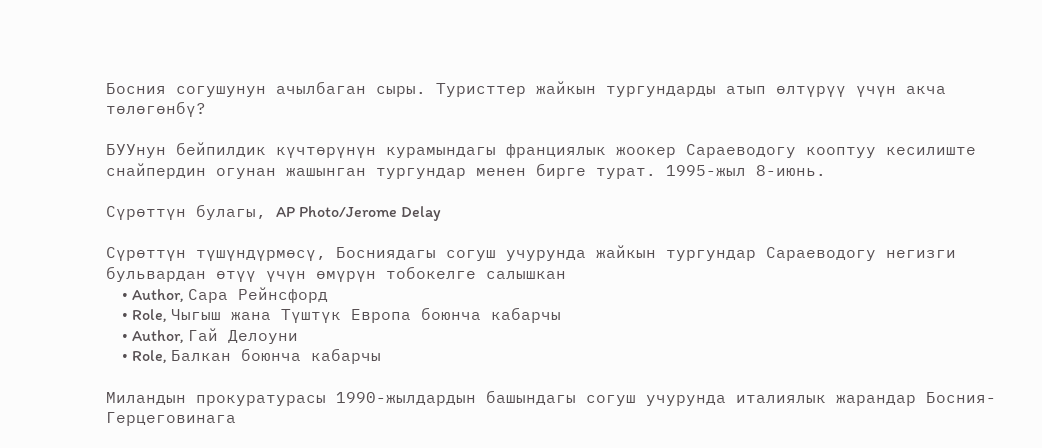Босния согушунун ачылбаган сыры. Туристтер жайкын тургундарды атып өлтүрүү үчүн акча төлөгөнбү?

БУУнун бейпилдик күчтөрүнүн курамындагы франциялык жоокер Сараеводогу кооптуу кесилиште снайпердин огунан жашынган тургундар менен бирге турат. 1995-жыл 8-июнь.

Сүрөттүн булагы, AP Photo/Jerome Delay

Сүрөттүн түшүндүрмөсү, Босниядагы согуш учурунда жайкын тургундар Сараеводогу негизги бульвардан өтүү үчүн өмүрүн тобокелге салышкан
    • Author, Сара Рейнсфорд
    • Role, Чыгыш жана Түштүк Европа боюнча кабарчы
    • Author, Гай Делоуни
    • Role, Балкан боюнча кабарчы

Миландын прокуратурасы 1990-жылдардын башындагы согуш учурунда италиялык жарандар Босния-Герцеговинага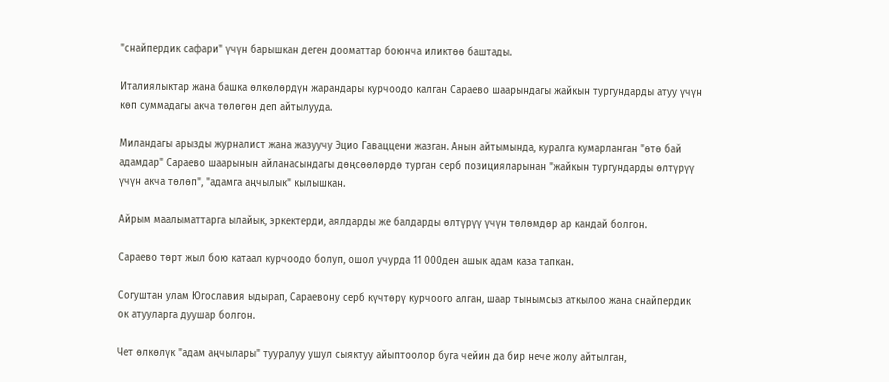"снайпердик сафари" үчүн барышкан деген дооматтар боюнча иликтөө баштады.

Италиялыктар жана башка өлкөлөрдүн жарандары курчоодо калган Сараево шаарындагы жайкын тургундарды атуу үчүн көп суммадагы акча төлөгөн деп айтылууда.

Миландагы арызды журналист жана жазуучу Эцио Гаваццени жазган. Анын айтымында, куралга кумарланган "өтө бай адамдар" Сараево шаарынын айланасындагы дөңсөөлөрдө турган серб позицияларынан "жайкын тургундарды өлтүрүү үчүн акча төлөп", "адамга аңчылык" кылышкан.

Айрым маалыматтарга ылайык, эркектерди, аялдарды же балдарды өлтүрүү үчүн төлөмдөр ар кандай болгон.

Сараево төрт жыл бою катаал курчоодо болуп, ошол учурда 11 000ден ашык адам каза тапкан.

Согуштан улам Югославия ыдырап, Сараевону серб күчтөрү курчоого алган, шаар тынымсыз аткылоо жана снайпердик ок атууларга дуушар болгон.

Чет өлкөлүк "адам аңчылары" тууралуу ушул сыяктуу айыптоолор буга чейин да бир нече жолу айтылган,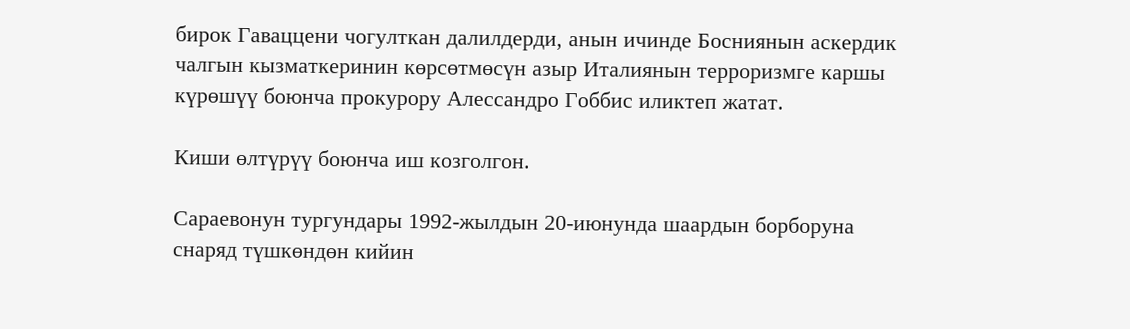бирок Гаваццени чогулткан далилдерди, анын ичинде Босниянын аскердик чалгын кызматкеринин көрсөтмөсүн азыр Италиянын терроризмге каршы күрөшүү боюнча прокурору Алессандро Гоббис иликтеп жатат.

Киши өлтүрүү боюнча иш козголгон.

Сараевонун тургундары 1992-жылдын 20-июнунда шаардын борборуна снаряд түшкөндөн кийин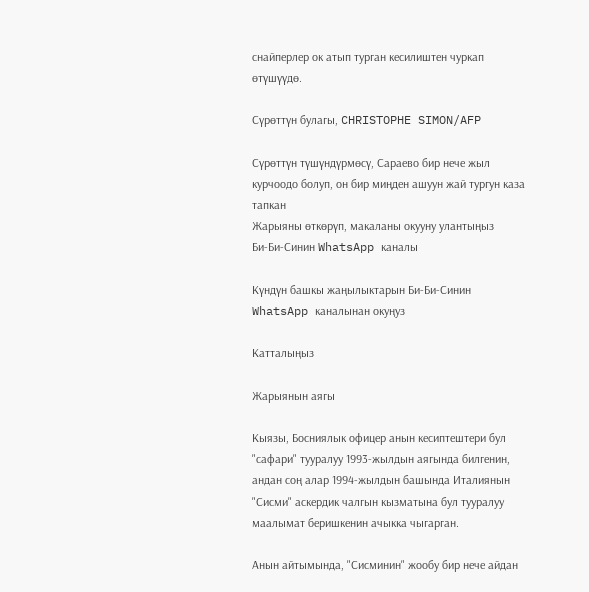снайперлер ок атып турган кесилиштен чуркап өтүшүүдө.

Сүрөттүн булагы, CHRISTOPHE SIMON/AFP

Сүрөттүн түшүндүрмөсү, Сараево бир нече жыл курчоодо болуп, он бир миңден ашуун жай тургун каза тапкан
Жарыяны өткөрүп, макаланы окууну улантыңыз
Би-Би-Синин WhatsApp каналы

Күндүн башкы жаңылыктарын Би-Би-Синин WhatsApp каналынан окуңуз

Катталыңыз

Жарыянын аягы

Кыязы, Босниялык офицер анын кесиптештери бул "сафари" тууралуу 1993-жылдын аягында билгенин, андан соң алар 1994-жылдын башында Италиянын "Сисми" аскердик чалгын кызматына бул тууралуу маалымат беришкенин ачыкка чыгарган.

Анын айтымында, "Сисминин" жообу бир нече айдан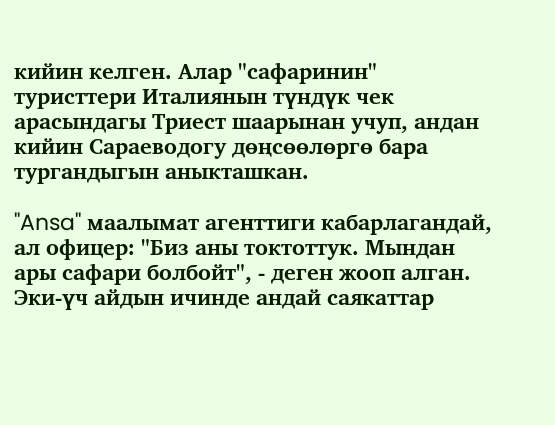кийин келген. Алар "сафаринин" туристтери Италиянын түндүк чек арасындагы Триест шаарынан учуп, андан кийин Сараеводогу дөңсөөлөргө бара тургандыгын аныкташкан.

"Ansa" маалымат агенттиги кабарлагандай, ал офицер: "Биз аны токтоттук. Мындан ары сафари болбойт", - деген жооп алган. Эки-үч айдын ичинде андай саякаттар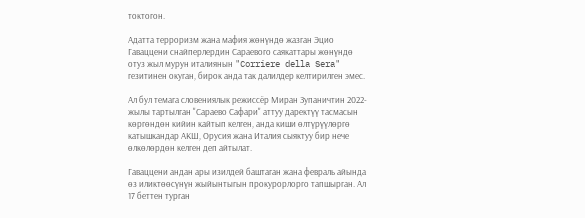токтогон.

Адатта терроризм жана мафия жөнүндө жазган Эцио Гаваццени снайперлердин Сараевого саякаттары жөнүндө отуз жыл мурун италиянын "Corriere della Sera" гезитинен окуган, бирок анда так далилдер келтирилген эмес.

Ал бул темага словениялык режиссёр Миран Зупаничтин 2022-жылы тартылган "Сараево Сафари" аттуу даректүү тасмасын көргөндөн кийин кайтып келген, анда киши өлтүрүүлөргө катышкандар АКШ, Орусия жана Италия сыяктуу бир нече өлкөлөрдөн келген деп айтылат.

Гаваццени андан ары изилдей баштаган жана февраль айында өз иликтөөсүнүн жыйынтыгын прокурорлорго тапшырган. Ал 17 беттен турган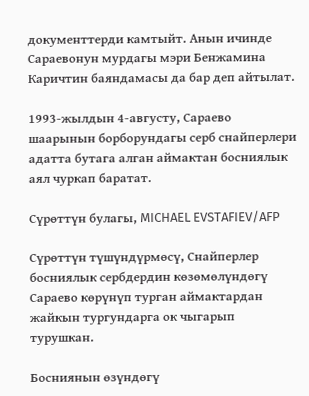документтерди камтыйт. Анын ичинде Сараевонун мурдагы мэри Бенжамина Каричтин баяндамасы да бар деп айтылат.

1993-жылдын 4-августу, Сараево шаарынын борборундагы серб снайперлери адатта бутага алган аймактан босниялык аял чуркап баратат.

Сүрөттүн булагы, MICHAEL EVSTAFIEV/AFP

Сүрөттүн түшүндүрмөсү, Снайперлер босниялык сербдердин көзөмөлүндөгү Сараево көрүнүп турган аймактардан жайкын тургундарга ок чыгарып турушкан.

Босниянын өзүндөгү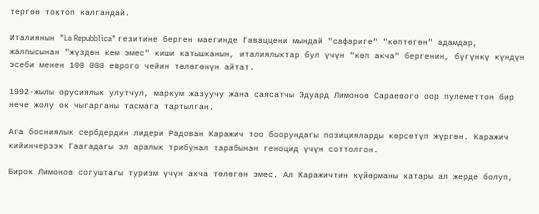тергөө токтоп калгандай.

Италиянын "La Repubblica" гезитине берген маегинде Гаваццени мындай "сафариге" "көптөгөн" адамдар, жалпысынан "жүздөн кем эмес" киши катышканын, италиялыктар бул үчүн "көп акча" бергенин, бүгүнкү күндүн эсеби менен 100 000 еврого чейин төлөгөнүн айтат.

1992-жылы орусиялык улутчул, маркум жазуучу жана саясатчы Эдуард Лимонов Сараевого оор пулеметтон бир нече жолу ок чыгарганы тасмага тартылган.

Ага босниялык сербдердин лидери Радован Каражич тоо боорундагы позицияларды көрсөтүп жүргөн. Каражич кийинчерээк Гаагадагы эл аралык трибунал тарабынан геноцид үчүн соттолгон.

Бирок Лимонов согуштагы туризм үчүн акча төлөгөн эмес. Ал Каражичтин күйөрманы катары ал жерде болуп,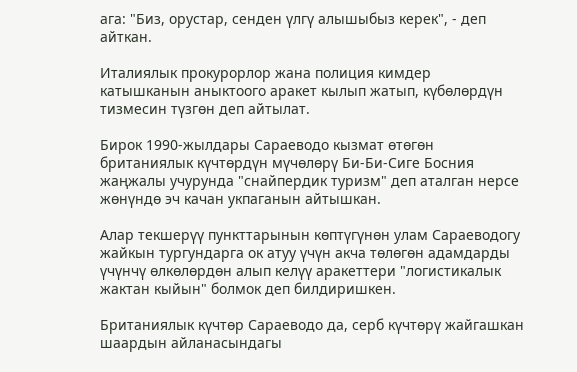ага: "Биз, орустар, сенден үлгү алышыбыз керек", - деп айткан.

Италиялык прокурорлор жана полиция кимдер катышканын аныктоого аракет кылып жатып, күбөлөрдүн тизмесин түзгөн деп айтылат.

Бирок 1990-жылдары Сараеводо кызмат өтөгөн британиялык күчтөрдүн мүчөлөрү Би-Би-Сиге Босния жаңжалы учурунда "снайпердик туризм" деп аталган нерсе жөнүндө эч качан укпаганын айтышкан.

Алар текшерүү пункттарынын көптүгүнөн улам Сараеводогу жайкын тургундарга ок атуу үчүн акча төлөгөн адамдарды үчүнчү өлкөлөрдөн алып келүү аракеттери "логистикалык жактан кыйын" болмок деп билдиришкен.

Британиялык күчтөр Сараеводо да, серб күчтөрү жайгашкан шаардын айланасындагы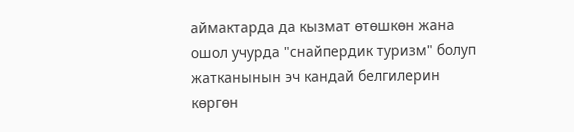аймактарда да кызмат өтөшкөн жана ошол учурда "снайпердик туризм" болуп жатканынын эч кандай белгилерин көргөн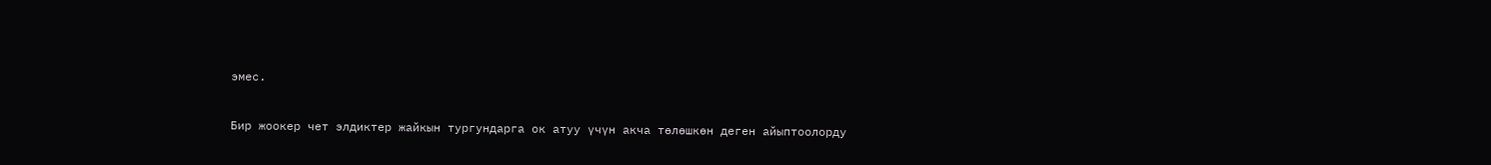эмес.

Бир жоокер чет элдиктер жайкын тургундарга ок атуу үчүн акча төлөшкөн деген айыптоолорду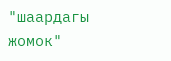"шаардагы жомок"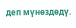деп мүнөздөдү.